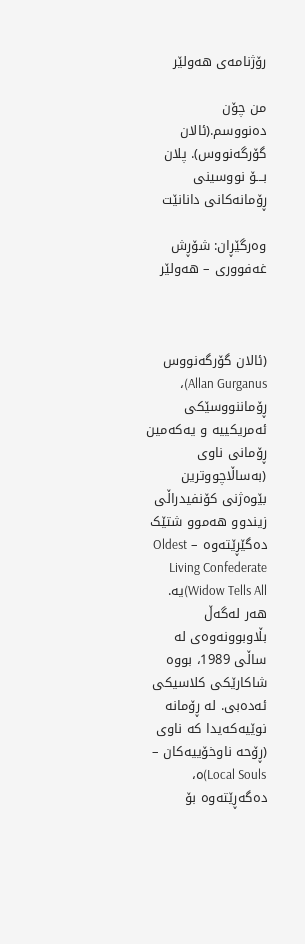رۆژنامەی ھەولێر

من چۆن دەنووسم.(ئالان گۆرگەنووس). پلان بـــۆ نووسینی ڕۆمانەکانی دانانێت

وەرگێڕان: شۆڕش غەفووری – هەولێر



(ئالان گۆرگەنووس Allan Gurganus)، ڕۆماننووسێکی ئەمریکییە و یەکەمین ڕۆمانی ناوی (بەساڵاچووترین بێوەژنی کۆنفیدراڵی زیندوو هەموو شتێک دەگێڕێتەوە – Oldest Living Confederate Widow Tells All)یە. هەر لەگەڵ بڵاوبوونەوەی لە ساڵی 1989، بووە شاکارێکی کلاسیکی ئەدەبی. لە ڕۆمانە نوێیەکەیدا کە ناوی (ڕۆحە ناوخۆییەکان – Local Souls)ە، دەگەڕێتەوە بۆ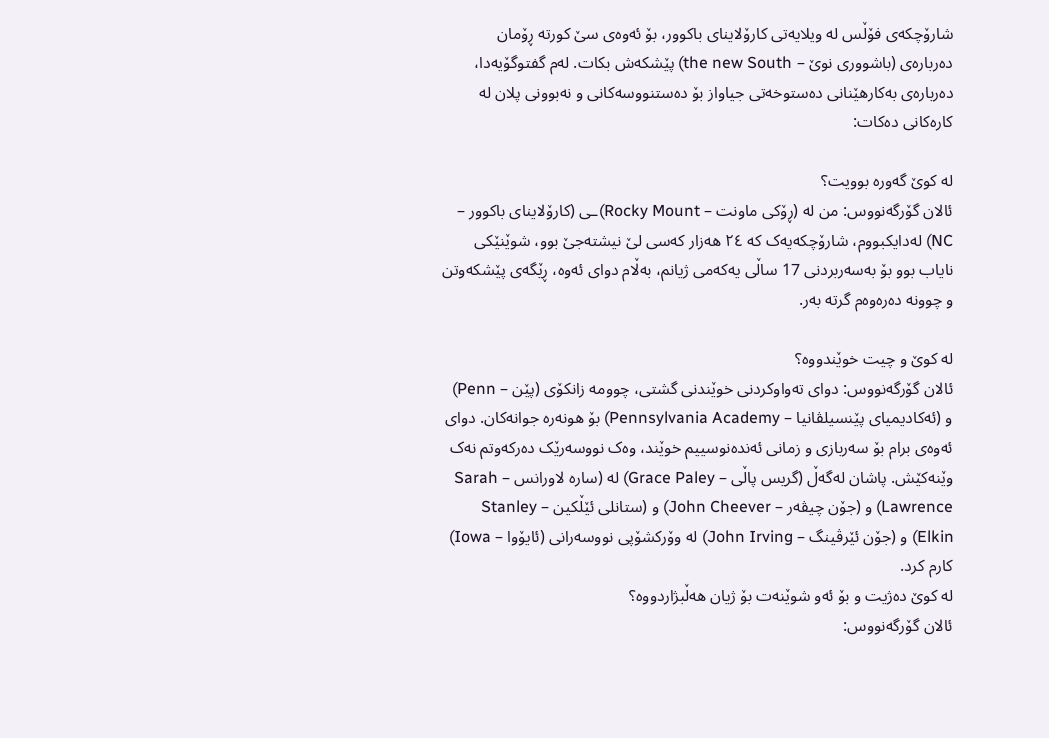شارۆچکەی فۆڵس لە ویلایەتی کارۆلاینای باکوور، بۆ ئەوەی سێ کورتە ڕۆمان دەربارەی (باشووری نوێ – the new South) پێشکەش بکات. لەم گفتوگۆیەدا، دەربارەی بەکارهێنانی دەستوخەتی جیاواز بۆ دەستنووسەکانی و نەبوونی پلان لە کارەکانی دەکات:

لە کوێ گەورە بوویت؟
ئالان گۆرگەنووس: من لە (ڕۆکی ماونت – Rocky Mount)ـی (کارۆلاینای باکوور – NC) لەدایکبووم، شارۆچکەیەک کە ٢٤ هەزار کەسی لێ نیشتەجێ بوو، شوێنێکی نایاب بوو بۆ بەسەربردنی 17 ساڵی یەکەمی ژیانم، بەڵام دوای ئەوە، ڕێگەی پێشکەوتن و چوونە دەرەوەم گرتە بەر.

لە کوێ و چیت خوێندووە؟
ئالان گۆرگەنووس: دوای تەواوکردنی خوێندنی گشتی، چوومە زانکۆی (پێن – Penn) و (ئەکادیمیای پێنسیلڤانیا – Pennsylvania Academy) بۆ هونەرە جوانەکان. دوای ئەوەی برام بۆ سەربازی و زمانی ئەندەنوسییم خوێند، وەک نووسەرێک دەرکەوتم نەک وێنەکێش. پاشان لەگەڵ (گریس پاڵی – Grace Paley) لە (سارە لاورانس – Sarah Lawrence) و (جۆن چیڤەر – John Cheever) و (ستانلی ئێڵکین – Stanley Elkin) و (جۆن ئێرڤینگ – John Irving) لە وۆرکشۆپی نووسەرانی (ئایۆوا – Iowa) کارم کرد.
لە کوێ دەژیت و بۆ ئەو شوێنەت بۆ ژیان هەڵبژاردووە؟
ئالان گۆرگەنووس: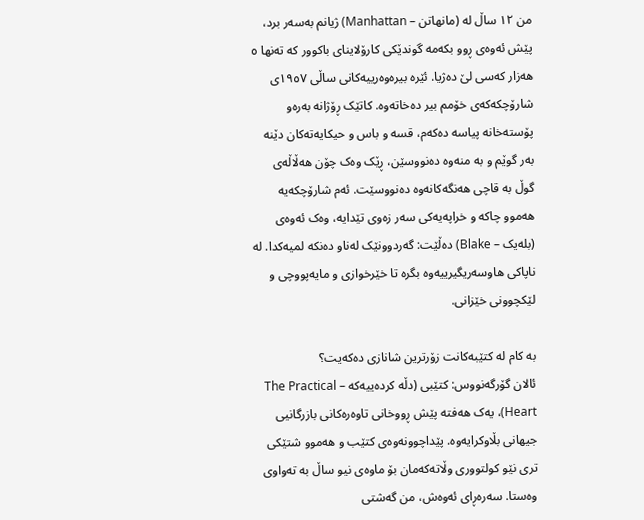من ١٢ ساڵ لە (مانهاتن – Manhattan) ژیانم بەسەر برد، پێش ئەوەی ڕوو بکەمە گوندێکی کارۆلاینای باکوور کە تەنها ٥ هەزار کەسی لێ دەژیا. ئێرە بیرەوەرییەکانی ساڵی ١٩٥٧ی شارۆچکەکەی خۆمم بیر دەخاتەوە. کاتێک ڕۆژانە بەرەو پۆستەخانە پیاسە دەکەم، قسە و باس و حیکایەتەکان دێنە بەر گوێم و بە منەوە دەنووسێن، ڕێک وەک چۆن هەڵاڵەی گوڵ بە قاچی هەنگەکانەوە دەنووسێت. ئەم شارۆچکەیە هەموو چاکە و خراپەیەکی سەر زەوی تێدایە، وەک ئەوەی (بلەیک – Blake) دەڵێت: گەردوونێک لەناو دەنکە لمیەکدا. لە ناپاکی هاوسەریگیرییەوە بگرە تا خێرخوازی و مایەپووچی و لێکچوونی خێزانی.

بە کام لە کتێبەکانت زۆرترین شانازی دەکەیت؟
ئالان گۆرگەنووس: کتێبی (دڵە کردەییەکە – The Practical Heart)، یەک هەفتە پێش ڕووخانی تاوەرەکانی بازرگانیی جیهانی بڵاوکرایەوە. پێداچوونەوەی کتێب و هەموو شتێکی تری نێو کولتووری وڵاتەکەمان بۆ ماوەی نیو ساڵ بە تەواوی وەستا. سەرەڕای ئەوەش، من گەشتی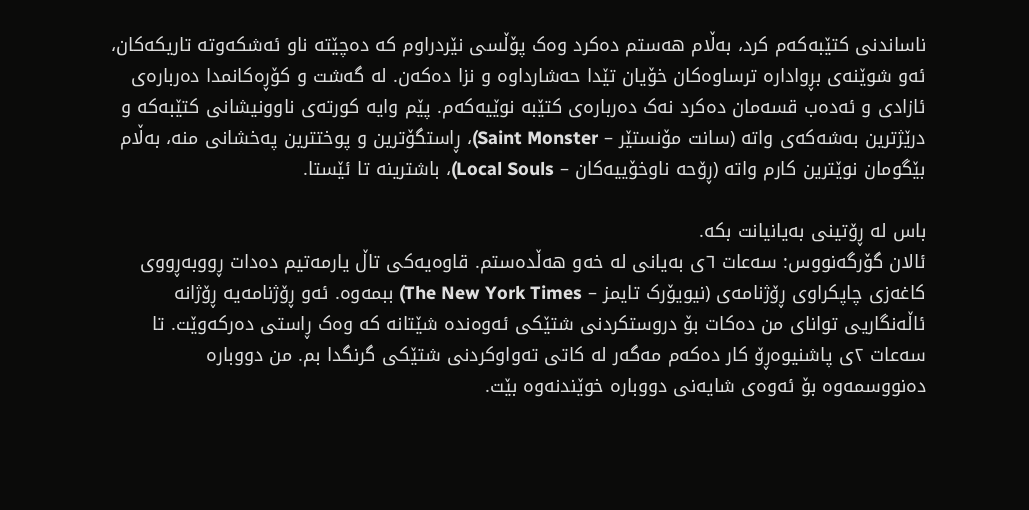ناساندنی کتێبەکەم کرد، بەڵام هەستم دەکرد وەک پۆڵسی نێردراوم کە دەچێتە ناو ئەشکەوتە تاریکەکان، ئەو شوێنەی بڕوادارە ترساوەکان خۆیان تێدا حەشارداوە و نزا دەکەن. لە گەشت و کۆڕەکانمدا دەربارەی ئازادی و ئەدەب قسەمان دەکرد نەک دەربارەی کتێبە نوێیەکەم. پێم وایە کورتەی ناوونیشانی کتێبەکە و درێژترین بەشەکەی واتە (سانت مۆنستێر – Saint Monster)، ڕاستگۆترین و پوختترین پەخشانی منە، بەڵام بێگومان نوێترین کارم واتە (ڕۆحە ناوخۆییەکان – Local Souls)، باشترینە تا ئێستا.

باس لە ڕۆتینی بەیانیانت بکە.
ئالان گۆرگەنووس: سەعات ٦ی بەیانی لە خەو هەڵدەستم. قاوەیەکی تاڵ یارمەتیم دەدات ڕووبەڕووی کاغەزی چاپکراوی ڕۆژنامەی (نیویۆرک تایمز – The New York Times) ببمەوە. ئەو ڕۆژنامەیە ڕۆژانە ئاڵەنگاریی توانای من دەکات بۆ دروستکردنی شتێکی ئەوەندە شێتانە کە وەک ڕاستی دەرکەوێت. تا سەعات ٢ی پاشنیوەڕۆ کار دەکەم مەگەر لە کاتی تەواوکردنی شتێکی گرنگدا بم. من دووبارە دەنووسمەوە بۆ ئەوەی شایەنی دووبارە خوێندنەوە بێت.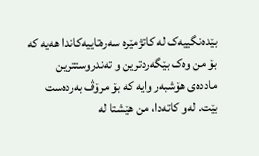بێدەنگییەک لە کاتژمێرە سەرەتاییەکاندا هەیە کە بۆ من وەک بێگەردترین و تەندروستترین ماددەی هۆشبەر وایە کە بۆ مرۆڤ بەردەست بێت. لەو کاتەدا، من هێشتا لە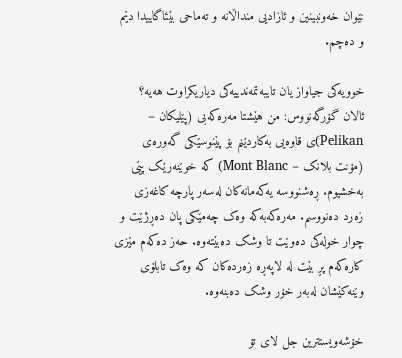نێوان خەونبینین و ئازادیی منداڵانە و تەماحی بێئاگاییدا دێم و دەچم.

خوویەکی جیاواز یان تایبەتمەندییەکی دیاریکراوت هەیە؟
ئالان گۆرگەنووس: من هێشتا مەرەکەبی (پێلیکان – Pelikan)ی قاوەیی بەکاردێنم بۆ پێنوسێکی گەورەی (مۆنت بلانک – Mont Blanc) کە خوێنەرێک پێی بەخشیوم. ڕەشنووسە یەکەمانەکان لەسەر پارچە کاغەزی زەرد دەنووسم. مەرەکەبەکە وەک چەمێکی پان دەڕژێت و چوار خولەکی دەوێت تا وشک دەبێتەوە. حەز دەکەم مێزی کارەکەم پڕ بێت لە لاپەڕە زەردەکان کە وەک تابلۆی وێنەکێشان لەبەر خۆر وشک دەبنەوە.

خۆشەویستترین جل لای تۆ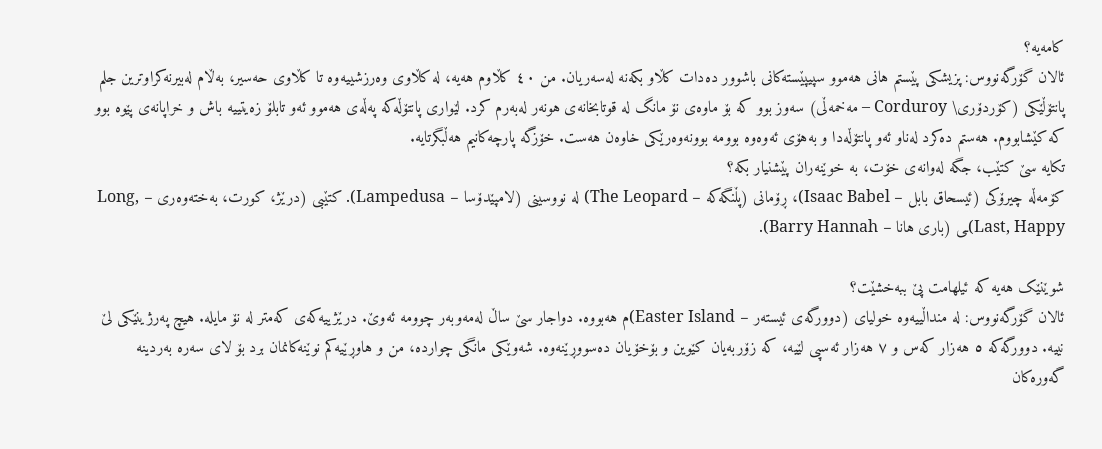کامەیە؟
ئالان گۆرگەنووس: پزیشکی پێستم هانی هەموو سپیپێستەکانی باشوور دەدات کڵاو بکەنە لەسەریان. من ٤٠ کڵاوم هەیە، لە کڵاوی وەرزشییەوە تا کڵاوی حەسیر، بەڵام لەبیرنەکراوترین جلم پانتۆڵێکی (کۆردۆری\ Corduroy – مەخمەڵی) سەوز بوو کە بۆ ماوەی نۆ مانگ لە قوتابخانەی هونەر لەبەرم کرد. لێواری پانتۆڵەکە پەڵەی هەموو ئەو تابلۆ زەیتییە باش و خراپانەی پێوە بوو کە کێشابووم. هەستم دەکرد لەناو ئەو پانتۆڵەدا و بەهۆی ئەوەوە بوومە بوونەوەرێکی خاوەن هەست. خۆزگە پارچەکانیم هەڵبگرتایە.
تکایە سێ کتێب، جگە لەوانەی خۆت، بە خوێنەران پێشنیار بکە؟
کۆمەڵە چیرۆکی (ئیسحاق بابل – Isaac Babel)، ڕۆمانی (پڵنگەکە – The Leopard) لە نووسینی (لامپێدۆسا – Lampedusa). کتێبی (درێژ، کورت، بەختەوەری – Long, Last, Happy)ـی (باری هانا – Barry Hannah).

شوێنێک هەیە کە ئیلهامت پێ ببەخشێت؟
ئالان گۆرگەنووس: لە منداڵییەوە خولیای (دوورگەی ئیستەر – Easter Island)م هەبووە. دواجار سێ ساڵ لەمەوبەر چوومە ئەوێ. درێژییەکەی کەمتر لە نۆ مایلە. هیچ پەرژینێکی لێ نییە. دوورگەکە ٥ هەزار کەس و ٧ هەزار ئەسپی لێیە، کە زۆربەیان کێوین و بۆخۆیان دەسووڕێنەوە. شەوێکی مانگی چواردە، من و هاوڕێیەکم نوێنەکانمان برد بۆ لای سەرە بەردینە گەورەکان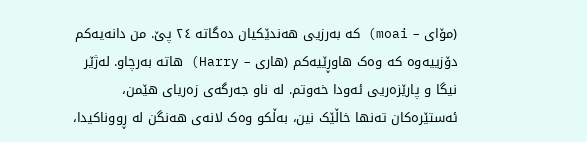(مۆای – moai) کە بەرزیی هەندێکیان دەگاتە ٢٤ پێ. من دانەیەکم دۆزییەوە کە وەک هاوڕێیەکم (هاری – Harry) هاتە بەرچاو. لەژێر نیگا و پارێزەریی ئەودا خەوتم. لە ناو جەرگەی زەریای هێمن، ئەستێرەکان تەنها خاڵێک نین، بەڵکو وەک لانەی هەنگن لە ڕووناکیدا،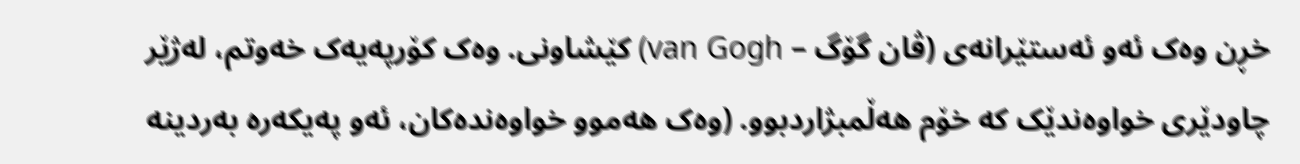خڕن وەک ئەو ئەستێرانەی (ڤان گۆگ – van Gogh) کێشاونی. وەک کۆرپەیەک خەوتم، لەژێر چاودێری خواوەندێک کە خۆم هەڵمبژاردبوو. (وەک هەموو خواوەندەکان، ئەو پەیکەرە بەردینە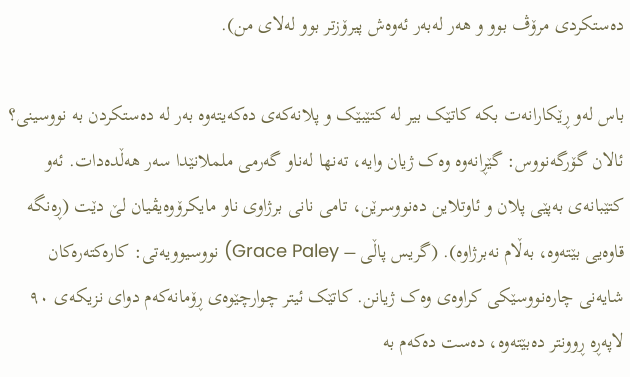دەستکردی مرۆڤ بوو و هەر لەبەر ئەوەش پیرۆزتر بوو لەلای من).

باس لەو ڕێکارانەت بکە کاتێک بیر لە کتێبێک و پلانەکەی دەکەیتەوە بەر لە دەستکردن بە نووسینی؟
ئالان گۆرگەنووس: گێڕانەوە وەک ژیان وایە، تەنها لەناو گەرمی ململانێدا سەر هەڵدەدات. ئەو کتێبانەی بەپێی پلان و ئاوتلاین دەنووسرێن، تامی نانی برژاوی ناو مایکرۆوەیڤیان لێ دێت (ڕەنگە قاوەیی بێتەوە، بەڵام نەبرژاوە). (گریس پاڵی – Grace Paley) نووسیوویەتی: کارەکتەرەکان شایەنی چارەنووسێکی کراوەی وەک ژیانن. کاتێک ئیتر چوارچێوەی ڕۆمانەکەم دوای نزیکەی ٩٠ لاپەڕە ڕوونتر دەبێتەوە، دەست دەکەم بە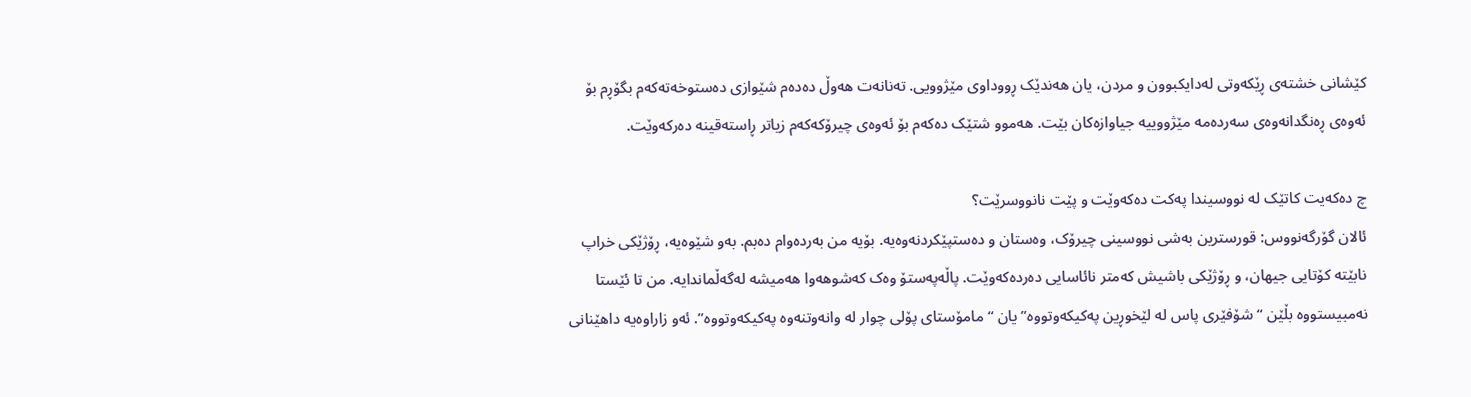کێشانی خشتەی ڕێکەوتی لەدایکبوون و مردن، یان هەندێک ڕووداوی مێژوویی. تەنانەت هەوڵ دەدەم شێوازی دەستوخەتەکەم بگۆڕم بۆ ئەوەی ڕەنگدانەوەی سەردەمە مێژووییە جیاوازەکان بێت. هەموو شتێک دەکەم بۆ ئەوەی چیرۆکەکەم زیاتر ڕاستەقینە دەرکەوێت.

چ دەکەیت کاتێک لە نووسیندا پەکت دەکەوێت و پێت نانووسرێت؟
ئالان گۆرگەنووس: قورسترین بەشی نووسینی چیرۆک، وەستان و دەستپێکردنەوەیە. بۆیە من بەردەوام دەبم. بەو شێوەیە، ڕۆژێکی خراپ نابێتە کۆتایی جیهان، و ڕۆژێکی باشیش کەمتر نائاسایی دەردەکەوێت. پاڵەپەستۆ وەک کەشوهەوا هەمیشە لەگەڵماندایە. من تا ئێستا نەمبیستووە بڵێن “شۆفێری پاس لە لێخوڕین پەکیکەوتووە” یان “مامۆستای پۆلی چوار لە وانەوتنەوە پەکیکەوتووە”. ئەو زاراوەیە داهێنانی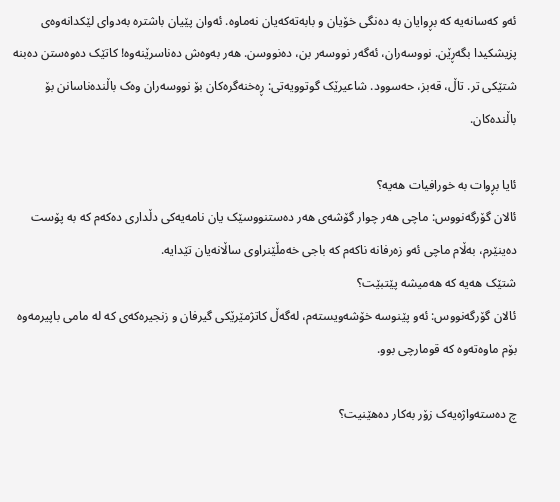ئەو کەسانەیە کە بڕوایان بە دەنگی خۆیان و بابەتەکەیان نەماوە. ئەوان پێیان باشترە بەدوای لێکدانەوەی پزیشکیدا بگەڕێن. نووسەران، ئەگەر نووسەر بن، دەنووسن. هەر بەوەش دەناسرێنەوە! کاتێک دەوەستن دەبنە شتێکی تر. تاڵ، قەبز، حەسوود. شاعیرێک گوتوویەتی: ڕەخنەگرەکان بۆ نووسەران وەک باڵندەناسانن بۆ باڵندەکان.

ئایا بڕوات بە خورافیات هەیە؟
ئالان گۆرگەنووس: ماچی هەر چوار گۆشەی هەر دەستنووسێک یان نامەیەکی دڵداری دەکەم کە بە پۆست دەینێرم، بەڵام ماچی ئەو زەرفانە ناکەم کە باجی خەمڵێنراوی ساڵانەیان تێدایە.
شتێک هەیە کە هەمیشە پێتبێت؟
ئالان گۆرگەنووس: ئەو پێنوسە خۆشەویستەم، لەگەڵ کاتژمێرێکی گیرفان و زنجیرەکەی کە لە مامی باپیرمەوە بۆم ماوەتەوە کە قومارچی بوو.

چ دەستەواژەیەک زۆر بەکار دەهێنیت؟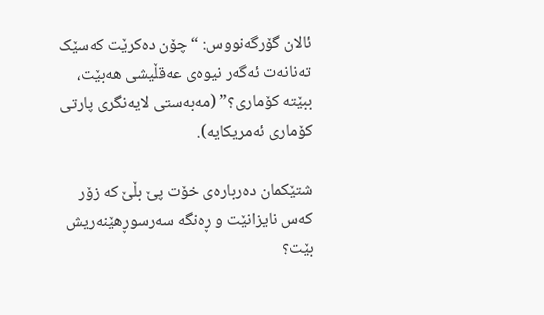ئالان گۆرگەنووس: “چۆن دەکرێت کەسێک تەنانەت ئەگەر نیوەی عەقڵیشی هەبێت، ببێتە کۆماری؟” (مەبەستی لایەنگری پارتی کۆماری ئەمریکایە).

شتێکمان دەربارەی خۆت پێ بڵێ کە زۆر کەس نایزانێت و ڕەنگە سەرسوڕهێنەریش بێت؟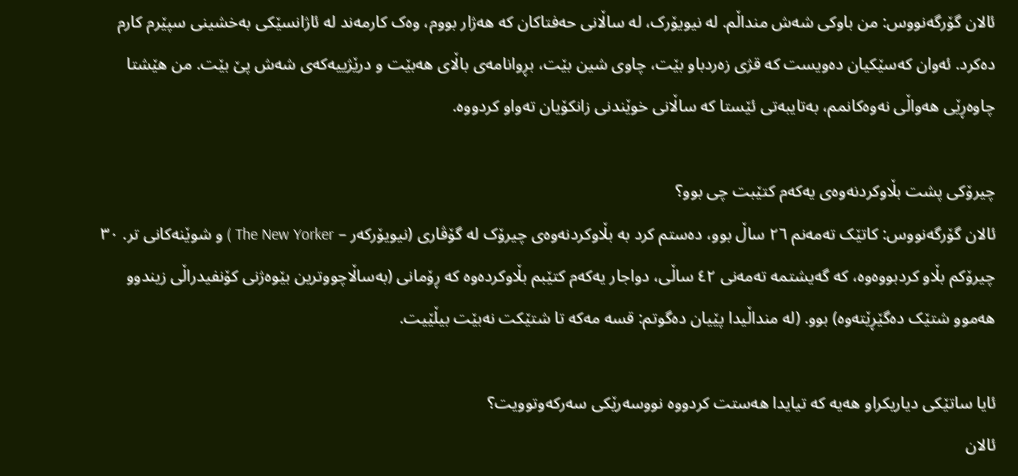ئالان گۆرگەنووس: من باوکی شەش منداڵم. لە نیویۆرک، لە ساڵانی حەفتاکان کە هەژار بووم، وەک کارمەند لە ئاژانسێکی بەخشینی سپێرم کارم دەکرد. ئەوان کەسێکیان دەویست کە قژی زەردباو بێت، چاوی شین بێت، بڕوانامەی باڵای هەبێت و درێژییەکەی شەش پێ بێت. من هێشتا چاوەڕێی هەواڵی نەوەکانمم، بەتایبەتی ئێستا کە ساڵانی خوێندنی زانکۆیان تەواو کردووە.

چیرۆکی پشت بڵاوکردنەوەی یەکەم کتێبت چی بوو؟
ئالان گۆرگەنووس: کاتێک تەمەنم ٢٦ ساڵ بوو، دەستم کرد بە بڵاوکردنەوەی چیرۆک لە گۆڤاری (نیویۆرکەر – The New Yorker ) و شوێنەکانی تر. ٣٠ چیرۆکم بڵاو کردبووەوە، کە گەیشتمە تەمەنی ٤٢ ساڵی، دواجار یەکەم کتێبم بڵاوکردەوە کە ڕۆمانی (بەساڵاچووترین بێوەژنی کۆنفیدراڵی زیندوو هەموو شتێک دەگێڕێتەوە) بوو. (لە منداڵیدا پێیان دەگوتم: قسە مەکە تا شتێکت نەبێت بیڵێیت.

ئایا ساتێکی دیاریکراو هەیە کە تیایدا هەستت کردووە نووسەرێکی سەرکەوتوویت؟
ئالان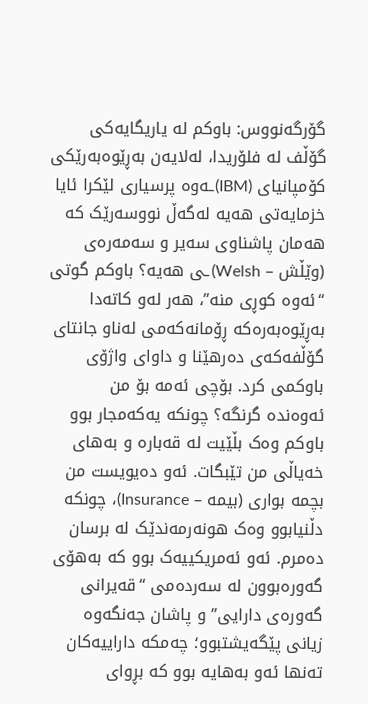گۆرگەنووس: باوکم لە یاریگایەکی گۆڵف لە فلۆریدا، لەلایەن بەڕێوەبەرێکی کۆمپانیای (IBM)ـەوە پرسیاری لێکرا ئایا خزمایەتی هەیە لەگەڵ نووسەرێک کە هەمان پاشناوی سەیر و سەمەرەی (وێڵش – Welsh)ـی هەیە؟ باوکم گوتی “ئەوە کوڕی منە”، هەر لەو کاتەدا بەڕێوەبەرەکە ڕۆمانەکەمی لەناو جانتای گۆڵفەکەی دەرهێنا و داوای واژۆی باوکمی کرد. بۆچی ئەمە بۆ من ئەوەندە گرنگە؟ چونکە یەکەمجار بوو باوکم وەک بڵێیت لە قەبارە و بەهای خەیاڵی من تێبگات. ئەو دەیویست من بچمە بواری (بیمە – Insurance)، چونکە دڵنیابوو وەک هونەرمەندێک لە برسان دەمرم. ئەو ئەمریکییەک بوو کە بەهۆی گەورەبوون لە سەردەمی “قەیرانی گەورەی دارایی” و پاشان جەنگەوە زیانی پێگەیشتبوو؛ چەمکە داراییەکان تەنها ئەو بەهایە بوو کە بڕوای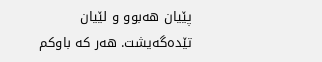پێیان هەبوو و لێیان تێدەگەیشت. هەر کە باوکم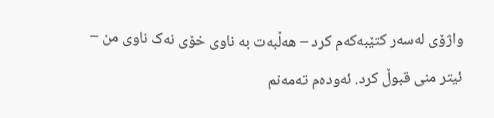واژۆی لەسەر کتێبەکەم کرد – هەڵبەت بە ناوی خۆی نەک ناوی من – ئیتر منی قبوڵ کرد. ئەودەم تەمەنم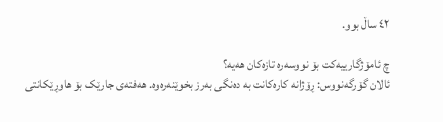٤٢ ساڵ بوو.

چ ئامۆژگارییەکت بۆ نووسەرە تازەکان هەیە؟
ئالان گۆرگەنووس: ڕۆژانە کارەکانت بە دەنگی بەرز بخوێنەرەوە. هەفتەی جارێک بۆ هاوڕێکانتی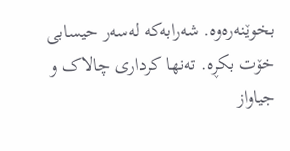بخوێنەرەوە. شەرابەکە لەسەر حیسابی خۆت بکڕە. تەنها کرداری چالاک و جیاواز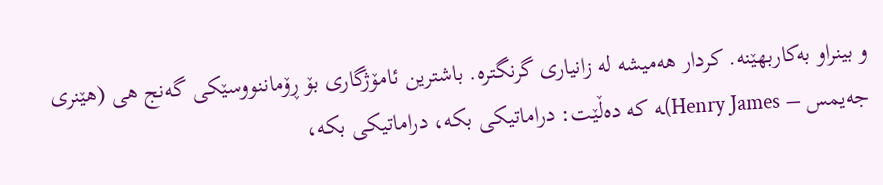و بینراو بەکاربهێنە. کردار هەمیشە لە زانیاری گرنگترە. باشترین ئامۆژگاری بۆ ڕۆماننووسێکی گەنج هی (هێنری جەیمس – Henry James)ـە کە دەڵێت: دراماتیکی بکە، دراماتیکی بکە،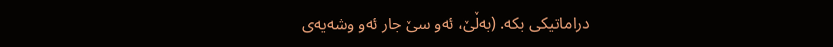دراماتیکی بکە. (بەڵێ، ئەو سێ جار ئەو وشەیەی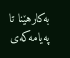بەکارهێنا تا پەیامەکەی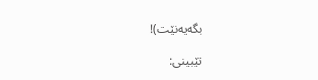بگەیەنێت)!

تێبینی: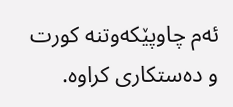ئەم چاوپێکەوتنە کورت و دەستکاری کراوە.